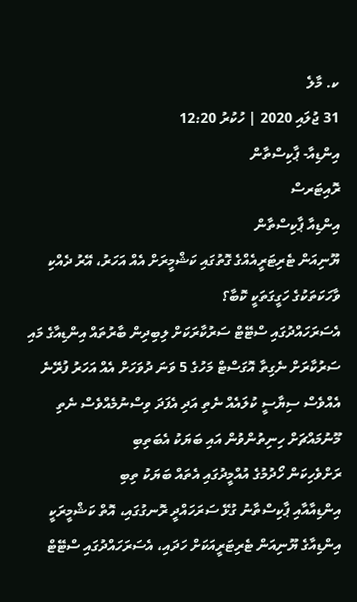ކ. މާލެ
31 ޖުލައި 2020 | ހުކުރު 12:20
އިންޑިއާ- ޕާކިސްތާން
ރޮއިޓަރސް
އިންޑިއާ ޕާކިސްތާން
ޔޫނިއަން ޓެރިޓަރީއެއްގެ ގޮތުގައި ކަޝްމީރަށް އެއް އަހަރު، އޭރު ދެއްކި ވާހަކަތަކުގެ ހަގީގަތަކީ ކޮބާ؟
އެސަރަހައްދުގައި ސްޓޭޓް ސަރުކާރަކަށް ލިބިދިން ބާރުތައް އިންޑިއާގެ މައި ސަރުކާރަށް ނެގިތާ އޮގަސްޓް މަހުގެ 5 ވަނަ ދުވަހަށް އެއް އަހަރު ފުރޭނެ
އެއްވެސް ސިޔާސީ ކުލައެއް ނެތި އަދި އެފަދަ ވިސްނުމެއްވެސް ނެތި މޫނުމައްޗަށް ހިނިތުންވުން އައި ބަޔަކު އެބަތިބި
ރަށްވެހިކަން ހޯދުމުގެ އުއްމީދުގައި އެތައް ބަޔަކު ތިބި
އިންޑިއާއާއި ޕާކިސްތާނު ގުޅޭ ސަރަހައްދީ ރޮނގުގައި، އޮތް ކަޝްމީރަކީ އިންޑިއާގެ ޔޫނިއަން ޓެރިޓަރީއަކަށް ހަދައި، އެސަރަހައްދުގައި ސްޓޭޓް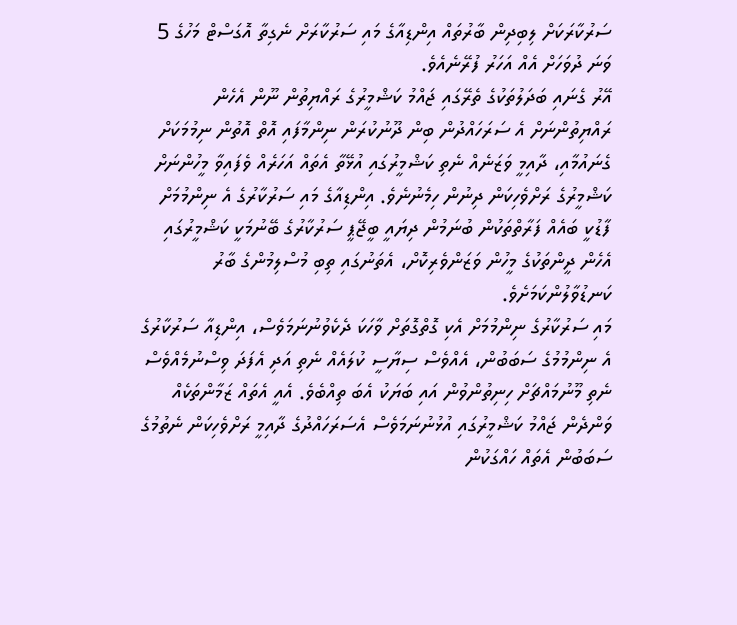ސަރުކާރަކަށް ލިބިދިން ބާރުތައް އިންޑިއާގެ މައި ސަރުކާރަށް ނެގިތާ އޮގަސްޓް މަހުގެ 5 ވަނަ ދުވަހަށް އެއް އަހަރު ފުރޭނެއެވެ.
އޭރު ގެނައި ބަދަލުތަކުގެ ތެރޭގައި ޖައްމު ކަޝްމީރުގެ ރައްޔިތުން ނޫން އެހެން ރައްޔިތުންނަށް އެ ސަރަހައްދުން ބިން ދޫނުކުރަން ނިންމާފައި އޮތް އޮތުން ނިމުމަކަށް ގެނައުމާއި، ދާއިމީ ވަޒަނެއް ނެތި ކަޝްމީރުގައި އުޅޭތާ އެތައް އަހަރެއް ވެފައިވާ މީހުންނަށް ކަޝްމީރުގެ ރަށްވެހިކަން ދިނުން ހިމެނުނެވެ. އިންޑިއާގެ މައި ސަރުކާރުގެ އެ ނިންމުމަށް ފާޑުކީ ބައެއް ފަރާތްތަކުން ބުނަމުން ދިޔައީ ބީޖޭޕީ ސަރުކާރުގެ ބޭނުމަކީ ކަޝްމީރުގައި އެހެން ދީންތަކުގެ މީހުން ވަޒަންވެރިކޮށް، އެތަނުގައި ތިބި މުސްލިމުންގެ ބާރު ކަނޑުވާލުންކަމަށެވެ.
މައި ސަރުކާރުގެ ނިންމުމަށް އެކި ގޮތްގޮތަށް ވާހަކަ ދެކެވުނުނަމަވެސް، އިންޑިއާ ސަރުކާރުގެ އެ ނިންމުމުގެ ސަބަބުން، އެއްވެސް ސިޔާސީ ކުލައެއް ނެތި އަދި އެފަދަ ވިސްނުމެއްވެސް ނެތި މޫނުމައްޗަށް ހިނިތުންވުން އައި ބަޔަކު އެބަ ތިއްބެވެ. އެއީ އެތައް ޒަމާންތަކެއް ވަންދެން ޖައްމު ކަޝްމީރުގައި އުޅުނުނަމަވެސް އެސަރަހައްދުގެ ދާއިމީ ރަށްވެހިކަން ނެތުމުގެ ސަބަބުން އެތައް ހައްގަކުން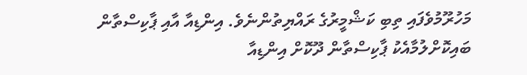މަހުރޫމުވެފައި ތިބި ކަޝްމީރުގެ ރައްޔިތުންނެވެ. އިންޑިއާ އާއި ޕާކިސްތާން ބައިކޮށްލުމާއެކު ޕާކިސްތާން ދޫކޮށް އިންޑިއާ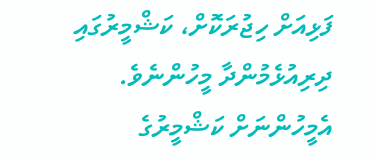ފަޅިއަށް ހިޖުރަކޮށް، ކަޝްމީރުގައި ދިރިއުޅެމުންދާ މީހުންނެވެ. އެމީހުންނަށް ކަޝްމީރުގެ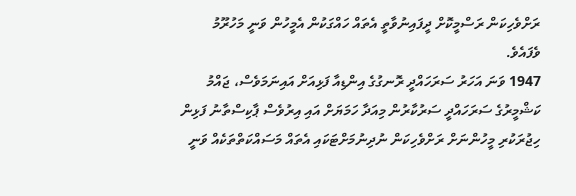ރަށްވެހިކަން ރަސްމީކޮށް ދީފައިނުވާތީ އެތައް ހައްގަކުން އެމީހުން ވަނީ މަހުރޫމު ވެފައެވެ.
1947 ވަނަ އަހަރު ސަރަހައްދީ ރޮނގުގެ އިންޑިއާ ފަޅިއަށް އައިނަމަވެސް، ޖައްމު ކަޝްމީރުގެ ސަރަހައްދީ ސަރުކާރުން މިއަދާ ހަމަޔަށް އައި އިރުވެސް ޕާކިސްތާނު ފަޅިން ހިޖުރަކުރި މީހުންނަށް ރަށްވެހިކަން ނުދިނުމަށްޓަކައި އެތައް މަސައްކަތްތަކެއް ވަނީ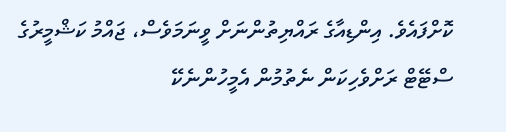ކޮށްފައެވެ. އިންޑިއާގެ ރައްޔިތުންނަށް ވީނަމަވެސް، ޖައްމު ކަޝްމީރުގެ ސްޓޭޓް ރަށްވެހިކަން ނެތުމުން އެމީހުންނެކޭ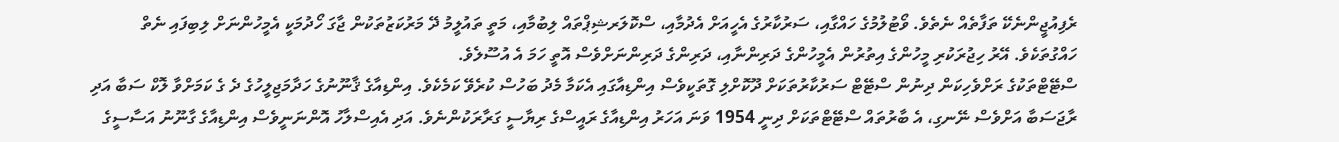ރެފިއުޖީންނެކޭ ތަފާތެއް ނެތެވެ. ވޯޓުލުމުގެ ހައްގާއި، ސަރުކާރުގެ އެހީއަށް އެދުމާއި، ސްކޮލަރޝިޕްތައް ލިބުމާއި، މަތީ ތައުލީމު ދޭ މަރުކަޒުތަކުން ޖާގަ ހޯދުމަކީ އެމީހުންނަށް ލިބިފައި ނެތް ހައްގުތަކެވެ. އޭރު ހިޖުރަކުރި މީހުންގެ އިތުރުން އެމީހުންގެ ދަރިންނާއި، ދަރިންގެ ދަރިންނަށްވެސް އޮތީ ހަމަ އެ އުސޫލެވެ.
ސްޓޭޓްތަކުގެ ރަށްވެހިކަން ދިނުން ސްޓޭޓް ސަރުކާރުތަކަށް ދޫކޮށްލި ގޮތަކީވެސް އިންޑިއާގައި އެކަމާ މެދު ބަހުސް ކުރެވޭ ކަމެކެވެ. އިންޑިއާގެ ޤާނޫނުގެ ހަދާމަޖިލީހުގެ ދެ ގެ ކަމަށްވާ ލޮކް ސަބާ އަދި ރާޖަސަބާ އަށްވެސް ނޭނގި، އެ ބާރުތައް ސްޓޭޓްތަކަށް ދިނީ 1954 ވަނަ އަހަރު އިންޑިއާގެ ރައީސްގެ ރިޔާސީ ގަރާރަކުންނެވެ. އަދި އެއިސްލާހު އޮންނަނީވެސް އިންޑިއާގެ ގާނޫނު އަސާސީގެ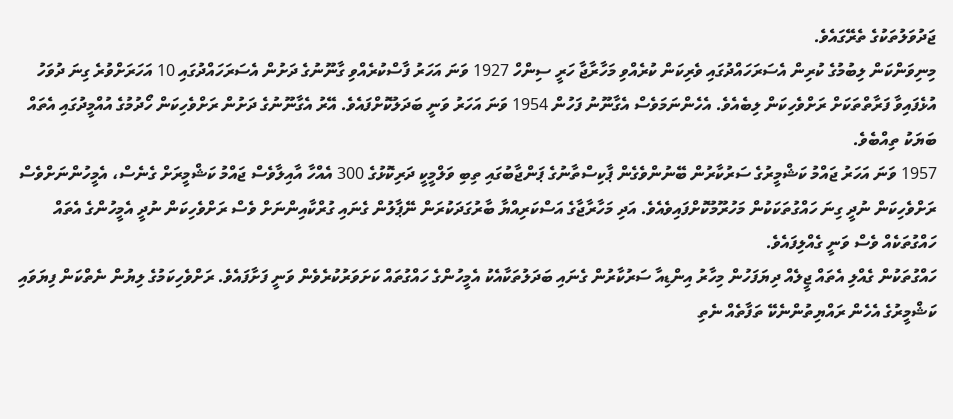ޖަދުވަލުތަކުގެ ތެރޭގައެވެ.
މިނިވަންކަން ލިބުމުގެ ކުރިން އެސަރަހައްދުގައި ވެރިކަން ކުރެއްވި މަހާރާޖާ ހަރީ ސިންހް 1927 ވަނަ އަހަރު ފާސްކުރެއްވި ގާނޫނުގެ ދަށުން އެސަރަހައްދުގައި 10 އަހަރަށްވުރެ ގިނަ ދުވަހު އުޅެފައިވާ ފަރާތްތަކަށް ރަށްވެހިކަން ލިބެއެވެ. އެހެންނަމަވެސް އެގާނޫނު ފަހުން 1954 ވަނަ އަހަރު ވަނީ ބަދަލުކޮށްފައެވެ. އޭރު އެގާނޫނުގެ ދަށުން ރަށްވެހިކަން ހޯދުމުގެ އުއްމީދުގައި އެތައް ބަޔަކު ތިއްބެވެ.
1957 ވަނަ އަހަރު ޖައްމު ކަޝްމީރުގެ ސަރުކާރުން ބޭނުންވެގެން ޕާކިސްތާނުގެ ޕަންޖާބުގައި ތިބި ވަލްމީކީ ދަރިކޮޅުގެ 300 އެއްހާ އާއިލާވެސް ޖައްމު ކަޝްމީރަށް ގެނެސް، އެމީހުންނަށްވެސް ރަށްވެހިކަން ނުދީ ގިނަ ހައްގުތަކަކުން މަހުރޫމުކޮށްފައިވެއެވެ. އަދި މަހާރާޖާގެ އަސްކަރިއްޔާ ބާރުގަދަކުރަން ނޭޕާލުން ގެނައި ގުރްކާއިންނަށް ވެސް ރަށްވެހިކަން ނުދީ އެމީހުންގެ އެތައް ހައްގުތަކެއް ވެސް ވަނީ ގެއްލިފައެވެ.
ހައްގުތަކުން ގެއްލި އެތައް ޖީލެއް ދިޔަފަހުން މިހާރު އިންޑިއާ ސަރުކާރުން ގެނައި ބަދަލުތަކާއެކު އެމީހުންގެ ހައްގުތައް ކަށަވަރުކުރެވެން ވަނީ ފަށާފައެވެ. ރަށްވެހިކަމުގެ ލިޔުން ނެތްކަން ފިޔަވައި ކަޝްމީރުގެ އެހެން ރައްޔިތުންނެކޭ ތަފާތެއް ނެތި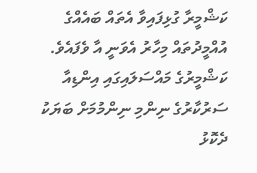ކަޝްމީރާ ގުޅިފައިވާ އެތައް ބައެއްގެ އުއްމީދުތައް މިހާރު އެވަނީ އާ ވެފައެވެ. ކަޝްމީރުގެ މައްސަލައިގައި އިންޑިއާ ސަރުކާރުގެ ނިންމި ނިންމުމަށް ބަޔަކު ދެކޮޅު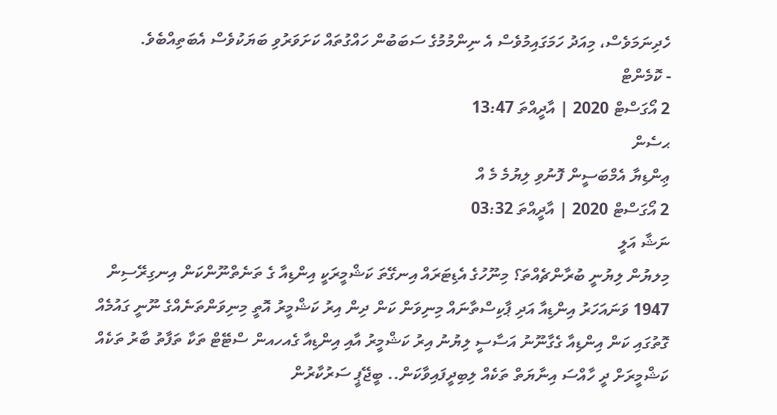ހެދިނަމަވެސް، މިއަދު ހަމަގައިމުވެސް އެ ނިންމުމުގެ ސަބަބުން ހައްގުތައް ކަށަވަރުވި ބަޔަކުވެސް އެބަތިއްބެވެ.
- ކޮމެންޓް
2 އޯގަސްޓް 2020 | އާދީއްތަ 13:47
ޙސެން
ޢިންޑިޔާ އެމްބަސީން ފޮނުވި ލިޔުމެ މެ އް
2 އޯގަސްޓް 2020 | އާދީއްތަ 03:32
ނަޝާ އަލީ
މިލޔުން ލިޔުނީ ބުރާންޗެއްތަ؟ މިނޫހުގެ އެޑިޓަރައް އިނގޭތަ ކަޝްމީރަކީ އިންޑިއާ ގެ ތަނެތްނޫންކަން އިނގިރޭސިން 1947 ވަނައަހަރު އިންޑިއާ އަދި ޕާކިސްތާނައް މިނިވަން ކަން ދިން އިރު ކަޝްމީރު އޮތީ މިނިވަންތަނެއްގެ ނޫނީ ގައުމެއް ގޮތުގައި ކަން އިންޑިއާ ގެގާނޫނު އަސާސީ ލިޔުނު އިރު ކަޝްމީރު އާއި އިންޑިއާ ގެއހއން ސްޓޭޓް ތަކާ ތަފާތު ބާރު ތަކެއް ކަޝްމީރަށް ދީ ހާއްސަ އިނާޔަތް ތަކެއް ލިބިދީފައިވާކަން.. ބީޖޭޕީ ސަރުކާރުން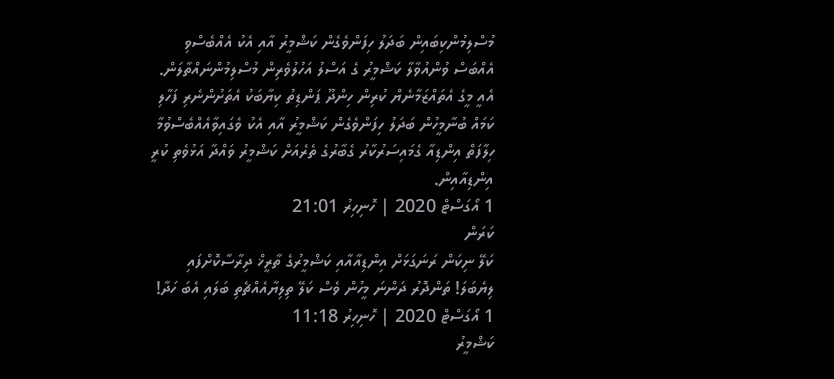މުސްލިމުންކިބައިން ބަދަލު ހިފަންވެގެން ކަޝްމީރު އާއި އެކު އެއްބެސްވި އެއްބަސް ވުންއުވާލާ ކަޝްމީރު ގެ އަސްލު އަހުލުވެރިން މުސްލިމުންނައްތާލަން. އެއީ މީގެ އެތައްޒަމާނެޔް ކުރިން ހިންދޫ ޕަންޑިތު ކިޔާބަކު އެތަށުންނެރި ފަހާލި ކަމައް ބުނާމީހުން ބަދަލު ހިފަންވެގެން ކަޝްމީރު އާއި އެކު ވެގައިވާއެއްބެސްވުމާ ހިލާފަތް އިންޑިއާ ގެމައިސަރުކާރު ގެބާރުގެ ތެރެއަށް ކަޝްމީރު ވައްދާ އަޅުވެތި ކުރީ އިންޑިއާއިން.
1 އޯގަސްޓް 2020 | ހޮނިހިރު 21:01
ކަރަން
ކަލޭ ނިކަން ރަނަގަޅަށް އިންޑިއާއާއި ކަޝްމީރުގެ ތާރީޚް ދިރާސާކޮށްފައި ލިޔެބަލަ! ތަންދޮރު ދަންނަ މީހުން ވެސް ކަލޭ ތިލިޔާއެއްޗެތި ބަލައި އެބަ ހަދާ!
1 އޯގަސްޓް 2020 | ހޮނިހިރު 11:18
ކަޝްމީރު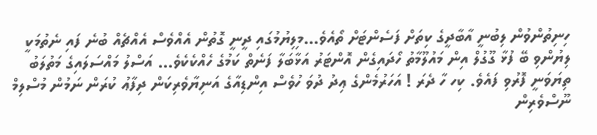ހިނިތުންވުން ލިބުނީ އާބާދީގެ ކިތަށް ފަސެންޓަށް ތޯއެވެ...މިލިޔުމުގައި ދީނީ ގޮތުން އެއްވެސް އެއްޗެއް ބުނެ ފައި ނެތުމަކީ ލިޔުންވި ބޭ ފުޅާ ގޫގުލް އިން މައުލޫމާތު ހޯދައިގެން އޮންޓަރު އަޅާބަލާ ފަނެތް ކަމުގެ ހެއްކެކެވެ... އަސްލު މައްސަލައިގެ މަތުލަބު ތިޔަވަނީ ފޮރުވި ފައެވެ. ކިހ ހާ ދެރަ ! އަހަރުމެންގެ ޢިދު ދުވަ ހުވެސް އިންޑިއާގެ އަނިޔާވެރިކަން ދިފާޢު ކުރަން ނަމުން މުސްލިމް ނޫސްވެރިން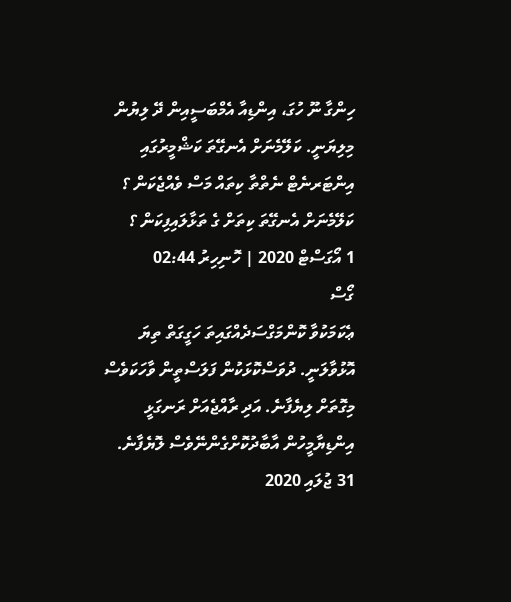ހިންގާ ނޫ ހުގަ، އިންޑިއާ އެމްބަސީއިން ދޭ ލިޔުން މިލިޔަނީ. ކަލޭމެނަށް އެނގޭތަ ކަޝްމީރުގައި އިންޓަރނެޓް ނެތްތާ ކިތައް މަސް ވެއްޖެކަން ؟ ކަލޭމެނަށް އެނގޭތަ ކިތަށް ގެ ތަޅާލައިފިކަން ؟
1 އޯގަސްޓް 2020 | ހޮނިހިރު 02:44
ގޯސް
ޢެކަމަކުވާ ކޮންމަގްސަދެއްގައިތަ ހަގީގަތް ތިޔަ އޮޅުވާލަނީ. ދުވަސްކޮޅަކުން ފަލަސްތީން ވާހަކަވެސް މިގޮތަށް ލިޔެފާނެ. އަދި ރާއްޖެއަށް ރަނގަޅީ އިންޑިޔާމީހުން އާބާދުކޮށްގެންނޭވެސް ލޮޔެފާނެ.
31 ޖުލައި 2020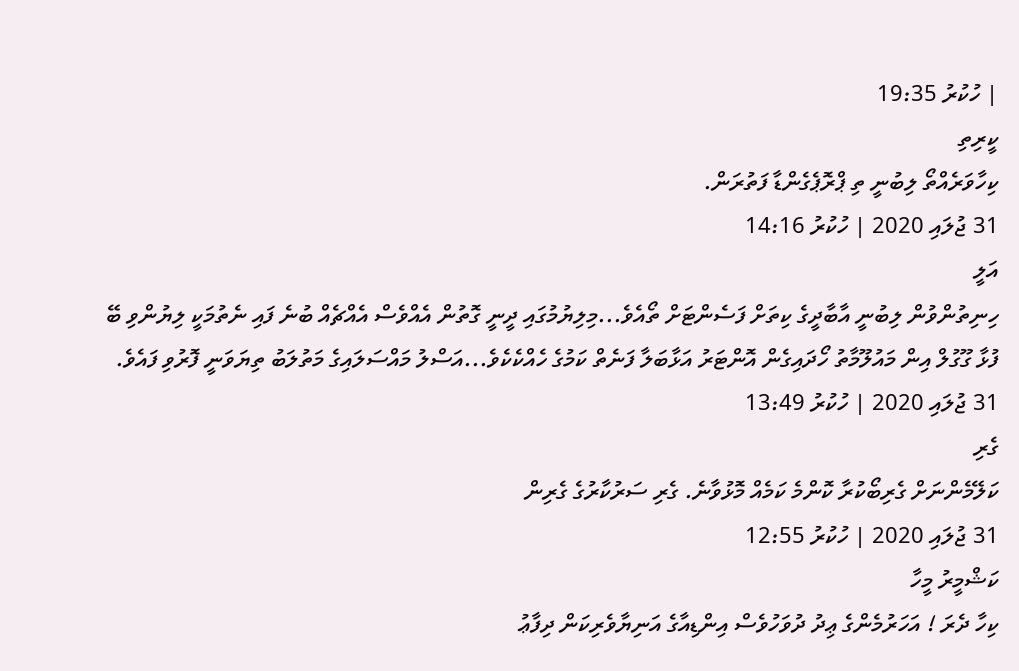| ހުކުރު 19:35
ކީރިތި
ކިހާވަރެއްތޯ ލިބުނީ ތި ޕްރޮޕެގެންޑާ ފަތުރަން.
31 ޖުލައި 2020 | ހުކުރު 14:16
އަލީ
ހިނިތުންވުން ލިބުނީ އާބާދީގެ ކިތަށް ފަސެންޓަށް ތޯއެވެ...މިލިޔުމުގައި ދީނީ ގޮތުން އެއްވެސް އެއްޗެއް ބުނެ ފައި ނެތުމަކީ ލިޔުންވި ބޭ ފުޅާ ގޫގުލް އިން މައުލޫމާތު ހޯދައިގެން އޮންޓަރު އަޅާބަލާ ފަނެތް ކަމުގެ ހެއްކެކެވެ...އަސްލު މައްސަލައިގެ މަތުލަބު ތިޔަވަނީ ފޮރުވި ފައެވެ.
31 ޖުލައި 2020 | ހުކުރު 13:49
ގެރި
ކަލޭމެންނަށް ގެރިބޯކުރާ ކޮންމެ ކަމެއް މޮޅުވާނެ. ގެރި ސަރުކާރުގެ ގެރިން
31 ޖުލައި 2020 | ހުކުރު 12:55
ކަޝްމީރު މީހާ
ކިހާ ދެރަ ! އަހަރުމެންގެ ޢިދު ދުވަހުވެސް އިންޑިއާގެ އަނިޔާވެރިކަން ދިފާޢު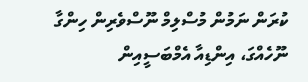ކުރަން ނަމުން މުސްލިމް ނޫސްވެރިން ހިންގާ ނޫހެއްގަ، އިންޑިއާ އެމްބަސީއިން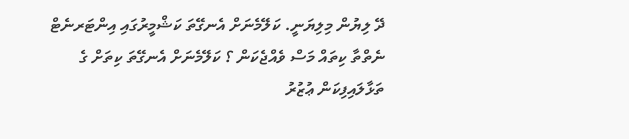ދޭ ލިޔުން މިލިޔަނީ. ކަލޭމެނަށް އެނގޭތަ ކަޝްމީރުގައި އިންޓަރނެޓް ނެތްތާ ކިތައް މަސް ވެއްޖެކަން ؟ ކަލޭމެނަށް އެނގޭތަ ކިތަށް ގެ ތަޅާލައިފިކަން ޢުޒުރު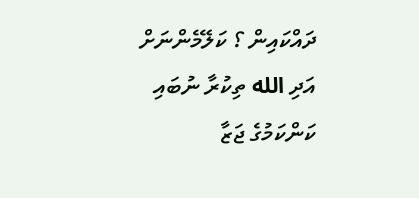ދައްކައިން ؟ ކަލޭމެންނަށް އަދި الله ތިކުރާ ނުބައި ކަންކަމުގެ ޖަޒާ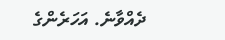ދެއްވާނެ. އަހަރެންގެ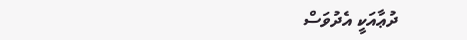ދުޢާއަކީ އެދުވަސް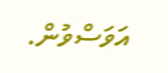އަވަސްވުން.